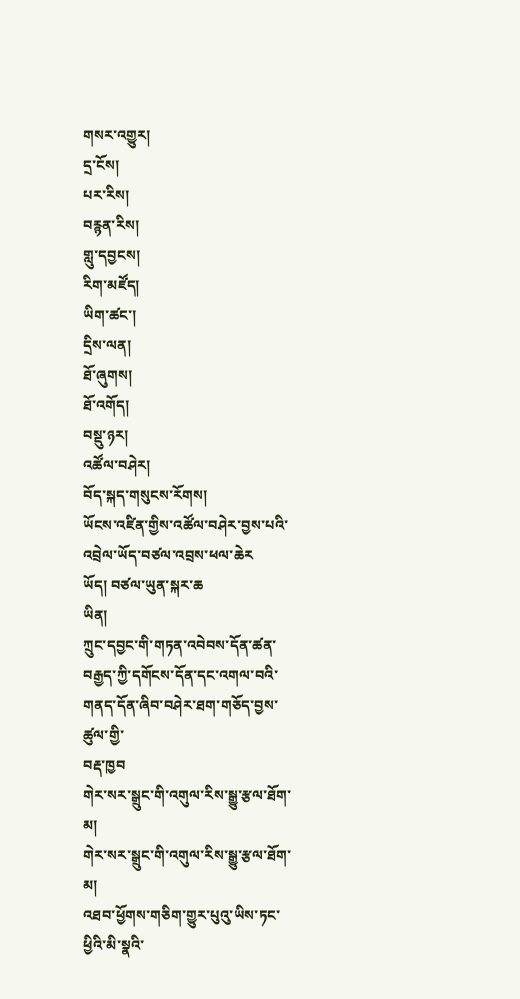གསར་འགྱུར།
དྲ་ངོས།
པར་རིས།
བརྙན་རིས།
གླུ་དབྱངས།
རིག་མཛོད།
ཡིག་ཚང་།
དྲིས་ལན།
ཐོ་ཞུགས།
ཐོ་འགོད།
བསྡུ་ཉར།
འཚོལ་བཤེར།
བོད་སྐད་གསུངས་རོགས།
ཡོངས་འཛིན་གྱིས་འཚོལ་བཤེར་བྱས་པའི་འབྲེལ་ཡོད་བཙལ་འབྲས་ཕལ་ཆེར
ཡོད། བཙལ་ཡུན་སྐར་ཆ
ཡིན།
ཀྲུང་དབྱང་གི་གཏན་འབེབས་དོན་ཚན་བརྒྱད་ཀྱི་དགོངས་དོན་དང་འགལ་བའི་གནད་དོན་ཞིབ་བཤེར་ཐག་གཅོད་བྱས་ཚུལ་གྱི་
བརྡ་ཁྱབ
གེར་སར་སྒྲུང་གི་འགུལ་རིས་སྒྱུ་རྩལ་ཐོག་མ།
གེར་སར་སྒྲུང་གི་འགུལ་རིས་སྒྱུ་རྩལ་ཐོག་མ།
འཐབ་ཕྱོགས་གཅིག་གྱུར་པུའུ་ཡིས་ཏང་ཕྱིའི་མི་སྣའི་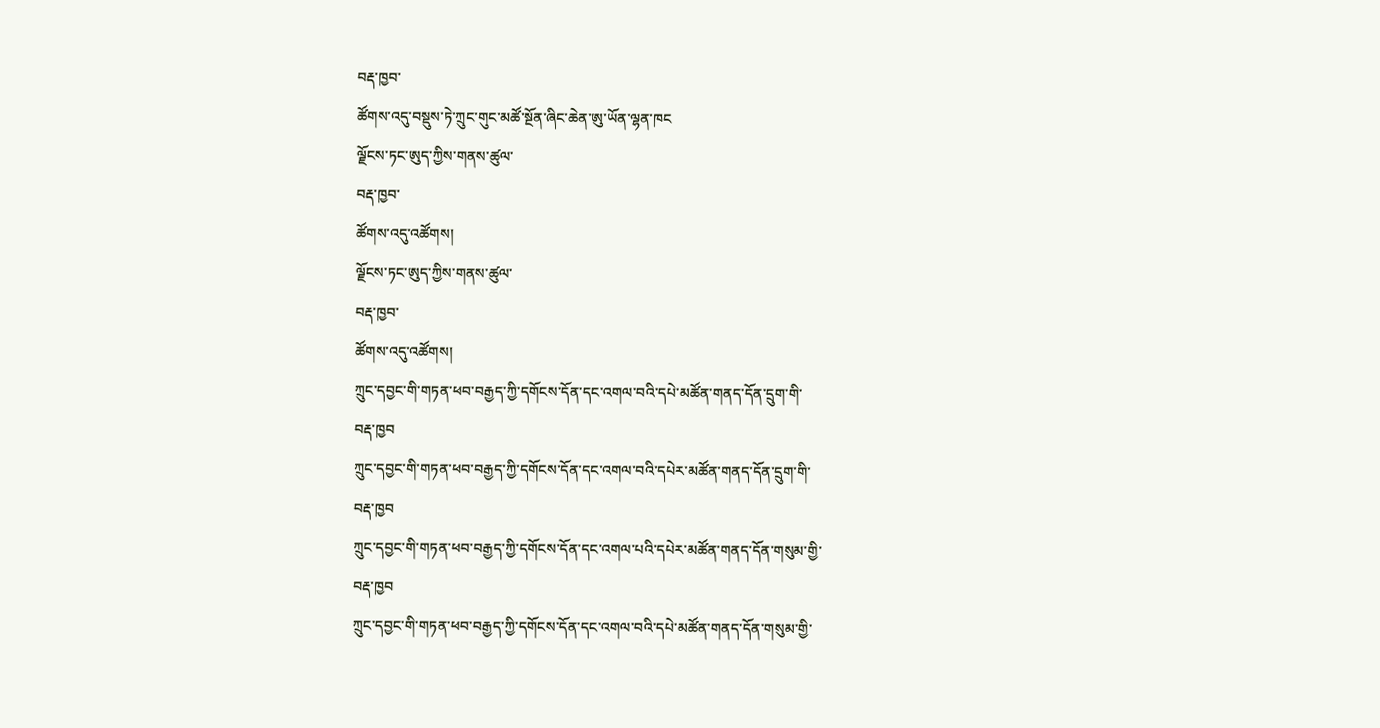བརྡ་ཁྱབ་
ཚོགས་འདུ་བསྡུས་ཏེ་ཀྲུང་གུང་མཚོ་སྔོན་ཞིང་ཆེན་ཨུ་ཡོན་ལྷན་ཁང
ལྗོངས་ཏང་ཨུད་ཀྱིས་གནས་ཚུལ་
བརྡ་ཁྱབ་
ཚོགས་འདུ་འཚོགས།
ལྗོངས་ཏང་ཨུད་ཀྱིས་གནས་ཚུལ་
བརྡ་ཁྱབ་
ཚོགས་འདུ་འཚོགས།
ཀྲུང་དབྱང་གི་གཏན་ཕབ་བརྒྱད་ཀྱི་དགོངས་དོན་དང་འགལ་བའི་དཔེ་མཚོན་གནད་དོན་དྲུག་གི་
བརྡ་ཁྱབ
ཀྲུང་དབྱང་གི་གཏན་ཕབ་བརྒྱད་ཀྱི་དགོངས་དོན་དང་འགལ་བའི་དཔེར་མཚོན་གནད་དོན་དྲུག་གི་
བརྡ་ཁྱབ
ཀྲུང་དབྱང་གི་གཏན་ཕབ་བརྒྱད་ཀྱི་དགོངས་དོན་དང་འགལ་པའི་དཔེར་མཚོན་གནད་དོན་གསུམ་གྱི་
བརྡ་ཁྱབ
ཀྲུང་དབྱང་གི་གཏན་ཕབ་བརྒྱད་ཀྱི་དགོངས་དོན་དང་འགལ་བའི་དཔེ་མཚོན་གནད་དོན་གསུམ་གྱི་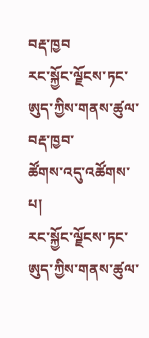བརྡ་ཁྱབ
རང་སྐྱོང་ལྗོངས་ཏང་ཨུད་ཀྱིས་གནས་ཚུལ་
བརྡ་ཁྱབ་
ཚོགས་འདུ་འཚོགས་པ།
རང་སྐྱོང་ལྗོངས་ཏང་ཨུད་ཀྱིས་གནས་ཚུལ་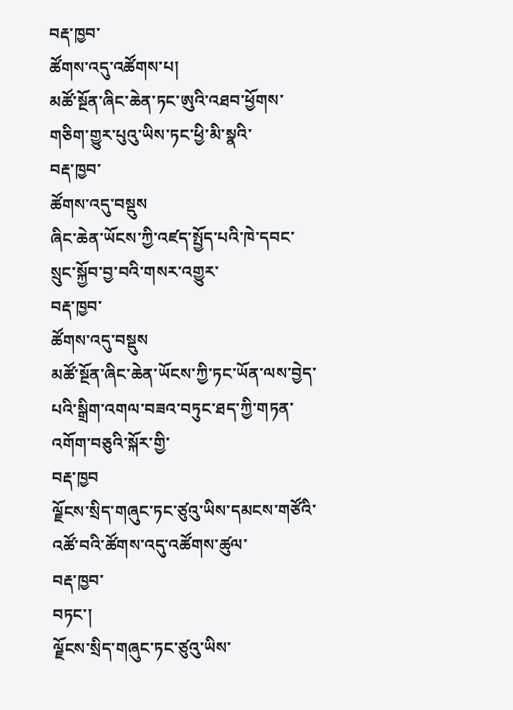བརྡ་ཁྱབ་
ཚོགས་འདུ་འཚོགས་པ།
མཚོ་སྔོན་ཞིང་ཆེན་ཏང་ཨུའི་འཐབ་ཕྱོགས་གཅིག་གྱུར་པུའུ་ཡིས་ཏང་ཕྱི་མི་སྣའི་
བརྡ་ཁྱབ་
ཚོགས་འདུ་བསྡུས
ཞིང་ཆེན་ཡོངས་ཀྱི་འཛད་སྤྱོད་པའི་ཁེ་དབང་སྲུང་སྐྱོབ་བྱ་བའི་གསར་འགྱུར་
བརྡ་ཁྱབ་
ཚོགས་འདུ་བསྡུས
མཚོ་སྔོན་ཞིང་ཆེན་ཡོངས་ཀྱི་ཏང་ཡོན་ལས་བྱེད་པའི་སྒྲིག་འགལ་བཟའ་བཏུང་ཐད་ཀྱི་གཏན་འགོག་བཅུའི་སྐོར་གྱི་
བརྡ་ཁྱབ
ལྗོངས་སྲིད་གཞུང་ཏང་ཙུའུ་ཡིས་དམངས་གཙོའི་འཚོ་བའི་ཚོགས་འདུ་འཚོགས་ཚུལ་
བརྡ་ཁྱབ་
བཏང་།
ལྗོངས་སྲིད་གཞུང་ཏང་ཙུའུ་ཡིས་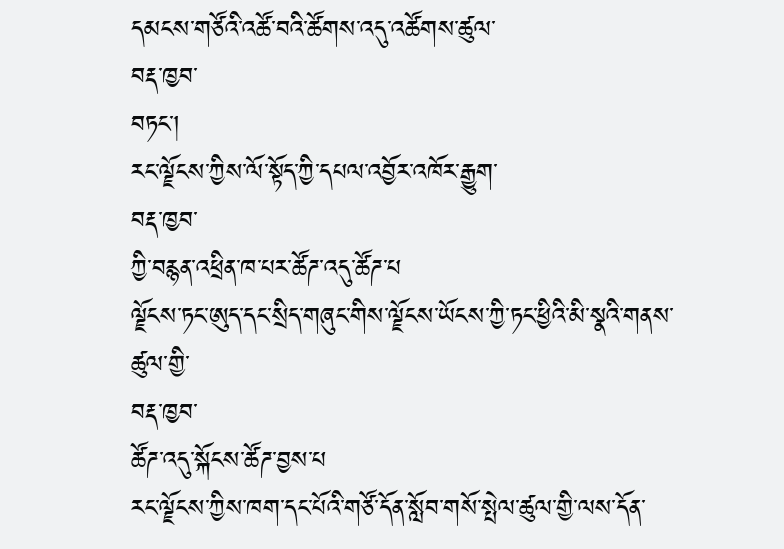དམངས་གཙོའི་འཚོ་བའི་ཚོགས་འདུ་འཚོགས་ཚུལ་
བརྡ་ཁྱབ་
བཏང་།
རང་ལྗོངས་ཀྱིས་ལོ་སྟོད་ཀྱི་དཔལ་འབྱོར་འཁོར་རྒྱུག་
བརྡ་ཁྱབ་
ཀྱི་བརྙན་འཕྲིན་ཁ་པར་ཚོཌ་འདུ་ཚོཌ་པ
ལྗོངས་ཏང་ཨུད་དང་སྲིད་གཞུང་གིས་ལྗོངས་ཡོངས་ཀྱི་ཏང་ཕྱིའི་མི་སྣའི་གནས་ཚུལ་གྱི་
བརྡ་ཁྱབ་
ཚོཌ་འདུ་སྐོངས་ཚོཌ་བྱས་པ
རང་ལྗོངས་ཀྱིས་ཁག་དང་པོའི་གཙོ་དོན་སློབ་གསོ་སྤེལ་ཚུལ་གྱི་ལས་དོན་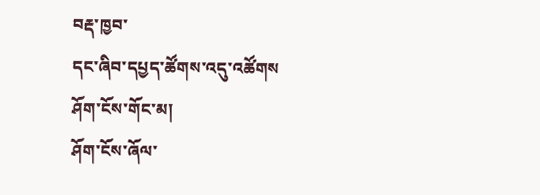བརྡ་ཁྱབ་
དང་ཞིབ་དཔྱད་ཚོགས་འདུ་འཚོགས
ཤོག་ངོས་གོང་མ།
ཤོག་ངོས་ཞོལ་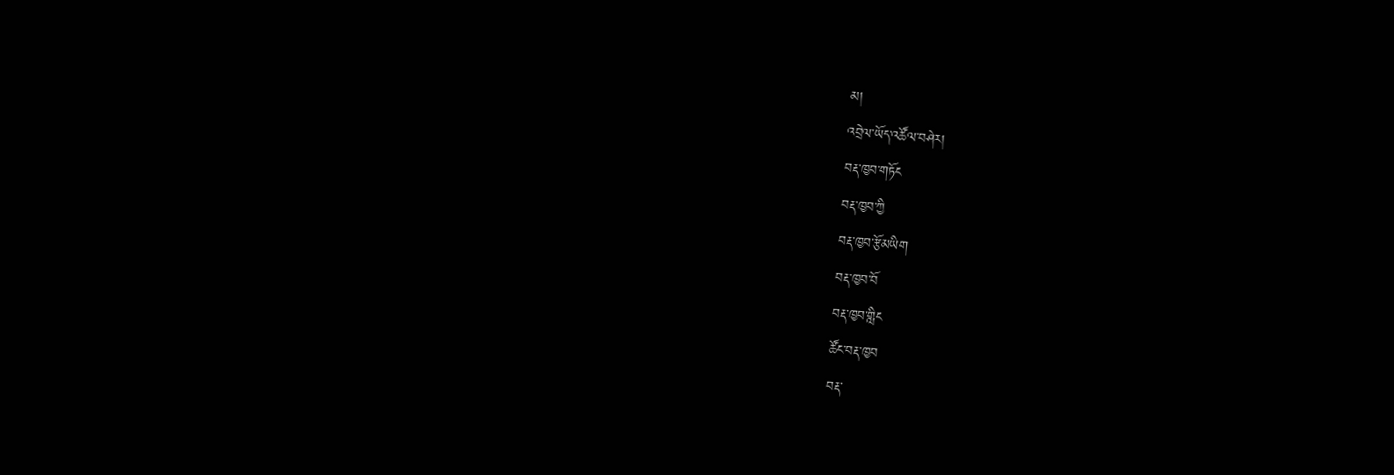མ།
འབྲེལ་ཡོད་འཚོལ་བཤེར།
བརྡ་ཁྱབ་གཏོང
བརྡ་ཁྱབ་ཀྱི
བརྡ་ཁྱབ་རྩོམཡིག
བརྡ་ཁྱབ་བོ
བརྡ་ཁྱབ་གླིང
ཚོང་བརྡ་ཁྱབ
བརྡ་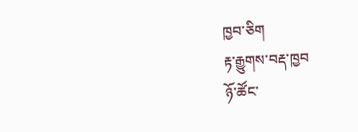ཁྱབ་ཅིག
རྟ་རྒྱུགས་བརྡ་ཁྱབ
ཉོ་ཚོང་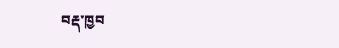བརྡ་ཁྱབ